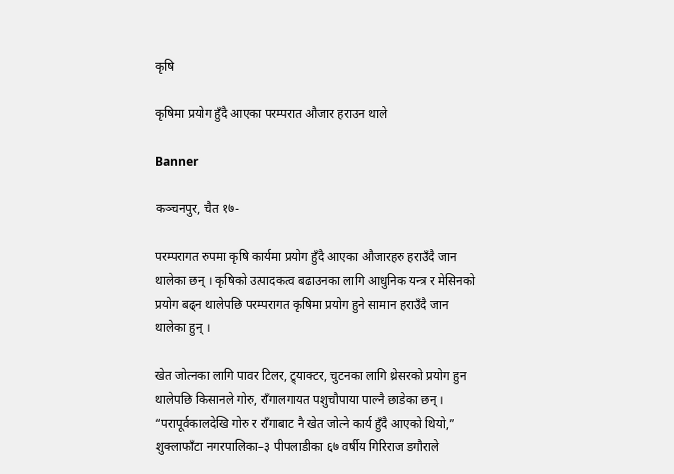कृषि

कृषिमा प्रयोग हुँदै आएका परम्परात औजार हराउन थाले

Banner

कञ्चनपुर, चैत १७-

परम्परागत रुपमा कृषि कार्यमा प्रयोग हुँदै आएका औजारहरु हराउँदै जान थालेका छन् । कृषिको उत्पादकत्व बढाउनका लागि आधुनिक यन्त्र र मेसिनको प्रयोग बढ्न थालेपछि परम्परागत कृषिमा प्रयोग हुने सामान हराउँदै जान थालेका हुन् ।

खेत जोत्नका लागि पावर टिलर, ट्र्याक्टर, चुटनका लागि थ्रेसरको प्रयोग हुन थालेपछि किसानले गोरु, राँगालगायत पशुचौपाया पाल्नै छाडेका छन् । “परापूर्वकालदेखि गोरु र राँगाबाट नै खेत जोत्ने कार्य हुँदै आएको थियो,” शुक्लाफाँटा नगरपालिका–३ पीपलाडीका ६७ वर्षीय गिरिराज डगौराले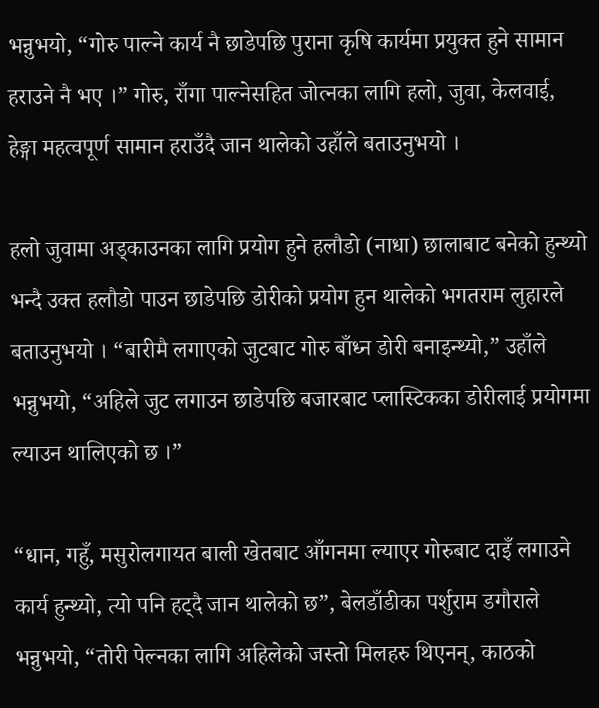भन्नुभयो, “गोरु पाल्ने कार्य नै छाडेपछि पुराना कृषि कार्यमा प्रयुक्त हुने सामान हराउने नै भए ।” गोरु, राँगा पाल्नेसहित जोत्नका लागि हलो, जुवा, केलवाई, हेङ्गा महत्वपूर्ण सामान हराउँदै जान थालेको उहाँले बताउनुभयो ।

हलो जुवामा अड्काउनका लागि प्रयोग हुने हलौडो (नाधा) छालाबाट बनेको हुन्थ्यो भन्दै उक्त हलौडो पाउन छाडेपछि डोरीको प्रयोग हुन थालेको भगतराम लुहारले बताउनुभयो । “बारीमै लगाएको जुटबाट गोरु बाँध्न डोरी बनाइन्थ्यो,” उहाँले भन्नुभयो, “अहिले जुट लगाउन छाडेपछि बजारबाट प्लास्टिकका डोरीलाई प्रयोगमा ल्याउन थालिएको छ ।”

“धान, गहुँ, मसुरोलगायत बाली खेतबाट आँगनमा ल्याएर गोरुबाट दाइँ लगाउने कार्य हुन्थ्यो, त्यो पनि हट्दै जान थालेको छ”, बेलडाँडीका पर्शुराम डगौराले भन्नुभयो, “तोरी पेल्नका लागि अहिलेको जस्तो मिलहरु थिएनन्, काठको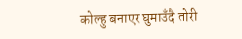कोल्हु बनाएर घुमाउँदै तोरी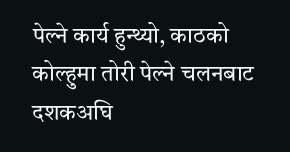पेल्ने कार्य हुन्थ्यो, काठको कोल्हुमा तोरी पेल्ने चलनबाट दशकअघि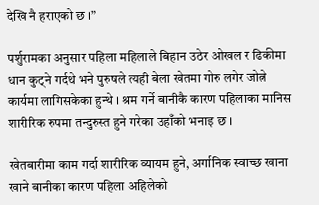देखि नै हराएको छ ।”

पर्शुरामका अनुसार पहिला महिलाले बिहान उठेर ओखल र ढिकीमा धान कुट्ने गर्दथे भने पुरुषले त्यही बेला खेतमा गोरु लगेर जोत्ने कार्यमा लागिसकेका हुन्थे । श्रम गर्ने बानीकै कारण पहिलाका मानिस शारीरिक रुपमा तन्दुरुस्त हुने गरेका उहाँको भनाइ छ ।

खेतबारीमा काम गर्दा शारीरिक व्यायम हुने, अर्गानिक स्वाच्छ खाना खाने बानीका कारण पहिला अहिलेको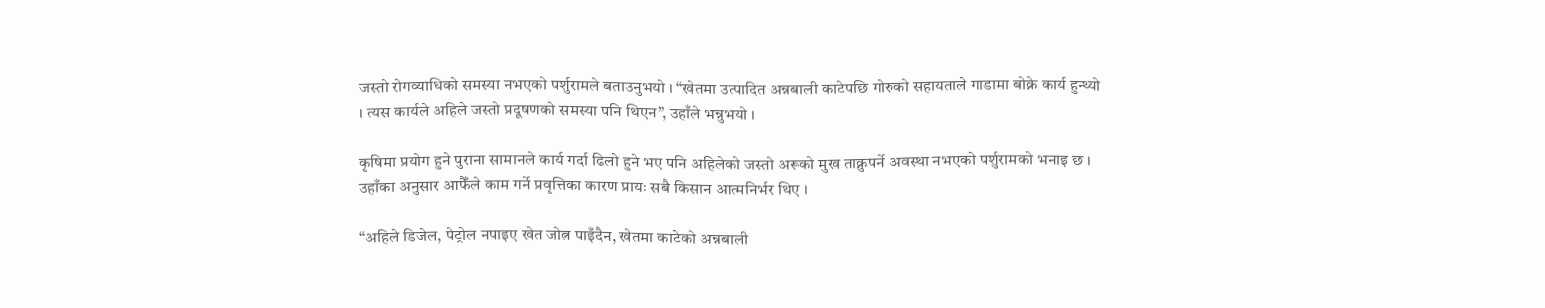जस्तो रोगव्याधिको समस्या नभएको पर्शुरामले बताउनुभयो । “खेतमा उत्पादित अन्नबाली काटेपछि गोरुको सहायताले गाडामा बोक्ने कार्य हुन्थ्यो । त्यस कार्यले अहिले जस्तो प्रदूषणको समस्या पनि थिएन”, उहाँले भन्नुभयो ।

कृषिमा प्रयोग हुने पुराना सामानले कार्य गर्दा ढिलो हुने भए पनि अहिलेको जस्तो अरूको मुख ताक्नुपर्ने अवस्था नभएको पर्शुरामको भनाइ छ । उहाँका अनुसार आफैँले काम गर्ने प्रवृत्तिका कारण प्रायः सबै किसान आत्मनिर्भर थिए ।

“अहिले डिजेल, पेट्रोल नपाइए खेत जोत्न पाइँदैन, खेतमा काटेको अन्नबाली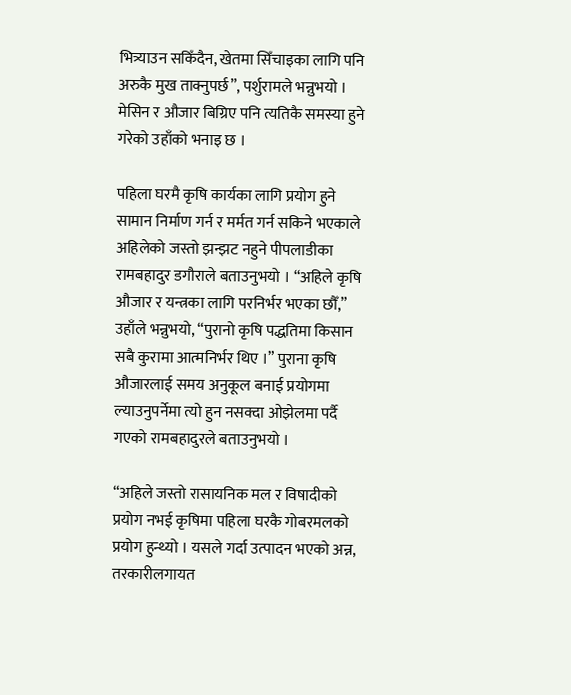भित्र्याउन सकिँदैन, खेतमा सिँचाइका लागि पनि अरुकै मुख ताक्नुपर्छ”, पर्शुरामले भन्नुभयो । मेसिन र औजार बिग्रिए पनि त्यतिकै समस्या हुने गरेको उहाँको भनाइ छ ।

पहिला घरमै कृषि कार्यका लागि प्रयोग हुने सामान निर्माण गर्न र मर्मत गर्न सकिने भएकाले अहिलेको जस्तो झन्झट नहुने पीपलाडीका रामबहादुर डगौराले बताउनुभयो । “अहिले कृषि औजार र यन्त्रका लागि परनिर्भर भएका छौँ,” उहाँले भन्नुभयो, “पुरानो कृषि पद्धतिमा किसान सबै कुरामा आत्मनिर्भर थिए ।” पुराना कृषि औजारलाई समय अनुकूल बनाई प्रयोगमा ल्याउनुपर्नेमा त्यो हुन नसक्दा ओझेलमा पर्दै गएको रामबहादुरले बताउनुभयो ।

“अहिले जस्तो रासायनिक मल र विषादीको प्रयोग नभई कृषिमा पहिला घरकै गोबरमलको प्रयोग हुन्थ्यो । यसले गर्दा उत्पादन भएको अन्न, तरकारीलगायत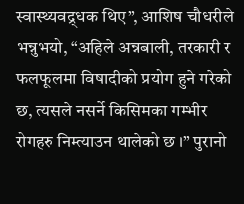स्वास्थ्यवद्र्धक थिए”, आशिष चौधरीले भन्नुभयो, “अहिले अन्नबाली, तरकारी र फलफूलमा विषादीको प्रयोग हुने गरेको छ, त्यसले नसर्ने किसिमका गम्भीर रोगहरु निम्त्याउन थालेको छ ।” पुरानो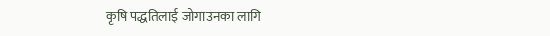कृषि पद्धतिलाई जोगाउनका लागि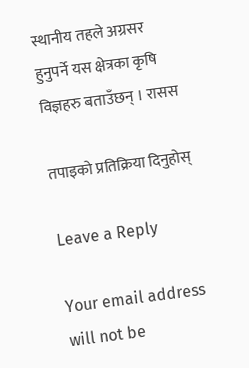स्थानीय तहले अग्रसर हुनुपर्ने यस क्षेत्रका कृषि विज्ञहरु बताउँछन् । रासस

तपाइको प्रतिक्रिया दिनुहोस्

Leave a Reply

Your email address will not be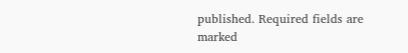published. Required fields are marked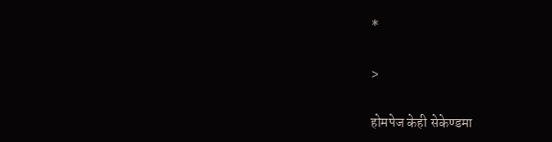*

>

होमपेज केही सेकेण्डमा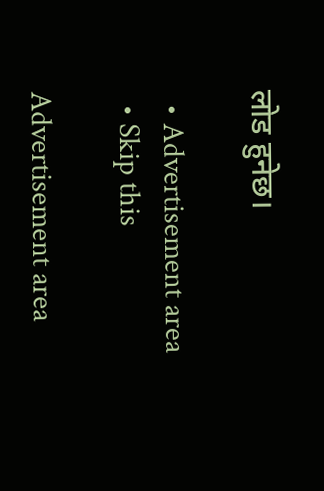लोड हुनेछ।

  • Advertisement area
  • Skip this

Advertisement area